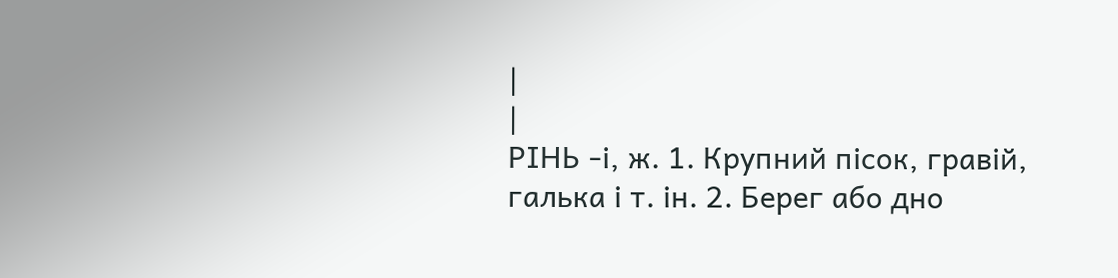|
|
РІНЬ -і, ж. 1. Крупний пісок, гравій, галька і т. ін. 2. Берег або дно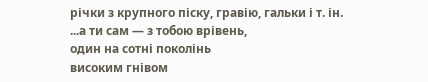річки з крупного піску, гравію, гальки і т. ін.
...а ти сам — з тобою врівень,
один на сотні поколінь
високим гнівом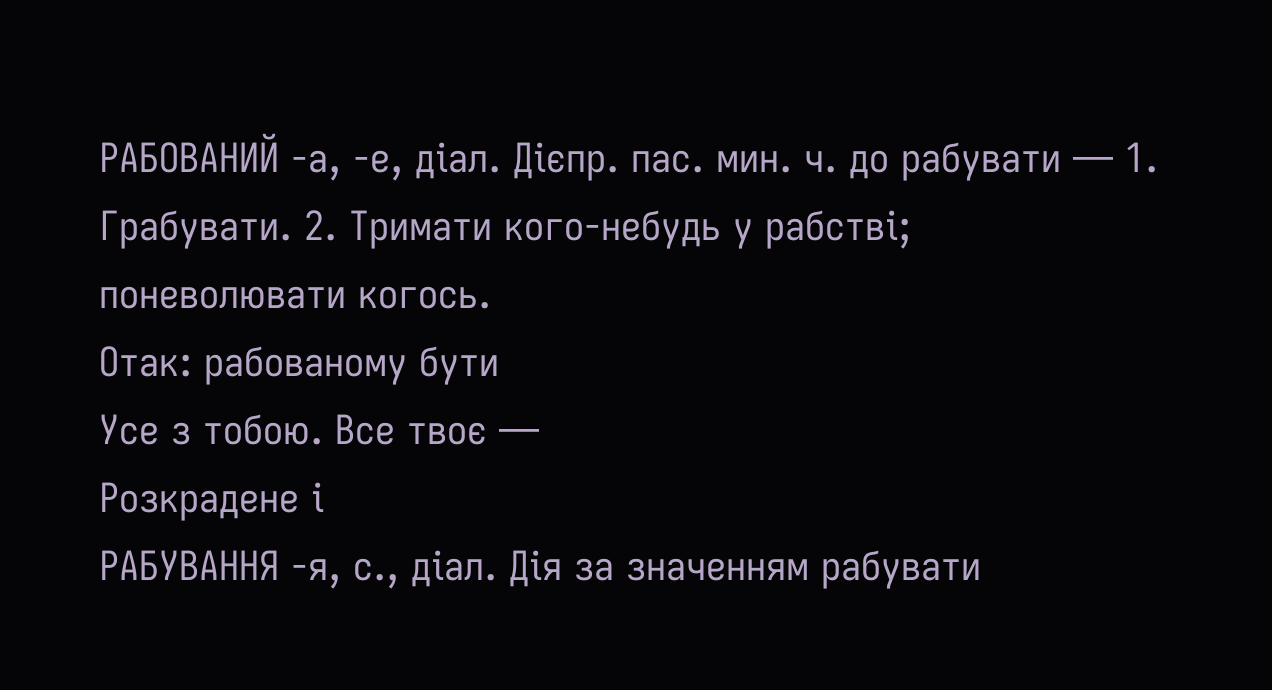РАБОВАНИЙ -а, -е, діал. Дієпр. пас. мин. ч. до рабувати — 1. Грабувати. 2. Тримати кого-небудь у рабстві; поневолювати когось.
Отак: рабованому бути
Усе з тобою. Все твоє —
Розкрадене і
РАБУВАННЯ -я, с., діал. Дія за значенням рабувати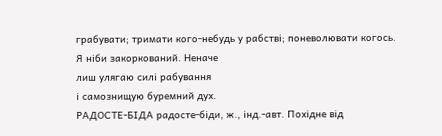грабувати; тримати кого-небудь у рабстві; поневолювати когось.
Я ніби закоркований. Неначе
лиш улягаю силі рабування
і самознищую буремний дух.
РАДОСТЕ-БІДА радосте-біди, ж., інд.-авт. Похідне від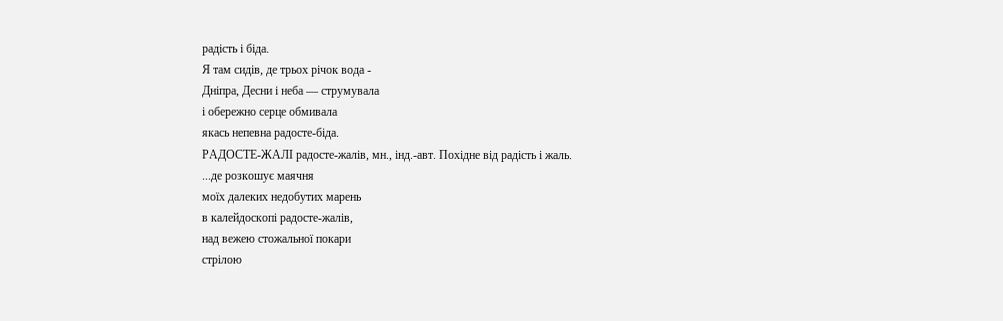радість і біда.
Я там сидів, де трьох річок вода -
Дніпра, Десни і неба — струмувала
і обережно серце обмивала
якась непевна радосте-біда.
РАДОСТЕ-ЖАЛІ радосте-жалів, мн., інд.-авт. Похідне від радість і жаль.
...де розкошує маячня
моїх далеких недобутих марень
в калейдоскопі радосте-жалів,
над вежею стожальної покари
стрілою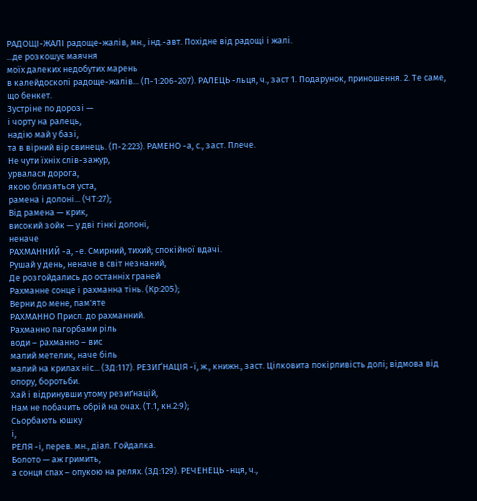РАДОЩІ-ЖАЛІ радоще-жалів, мн., інд.-авт. Похідне від радощі і жалі.
...де розкошує маячня
моїх далеких недобутих марень
в калейдоскопі радоще-жалів... (П-1:206-207). РАЛЕЦЬ -льця, ч., заст 1. Подарунок, приношення. 2. Те саме, що бенкет.
Зустріне по дорозі —
і чорту на ралець,
надію май у базі,
та в вірний вір свинець. (П-2:223). РАМЕНО -а, с., заст. Плече.
Не чути їхніх слів-зажур,
урвалася дорога,
якою близяться уста,
рамена і долоні... (ЧТ:27);
Від рамена — крик,
високий зойк — у дві гінкі долоні,
неначе
РАХМАННИЙ -а, -е. Смирний, тихий; спокійної вдачі.
Рушай у день, неначе в світ незнаний,
Де розгойдались до останніх граней
Рахманне сонце і рахманна тінь. (Кр:205);
Верни до мене, пам'яте
РАХМАННО Присл. до рахманний.
Рахманно пагорбами ріль
води – рахманно – вис
малий метелик, наче біль
малий на крилах ніс... (ЗД:117). РЕЗИҐНАЦІЯ -ї, ж., книжн., заст. Цілковита покірливість долі; відмова від опору, боротьби.
Хай і відринувши утому резиґнацій,
Нам не побачить обрій на очах. (Т.1, кн.2:9);
Сьорбають юшку
і,
РЕЛЯ -і, перев. мн., діал. Гойдалка.
Болото — аж гримить,
а сонця спах – опукою на релях. (ЗД:129). РЕЧЕНЕЦЬ -нця, ч.,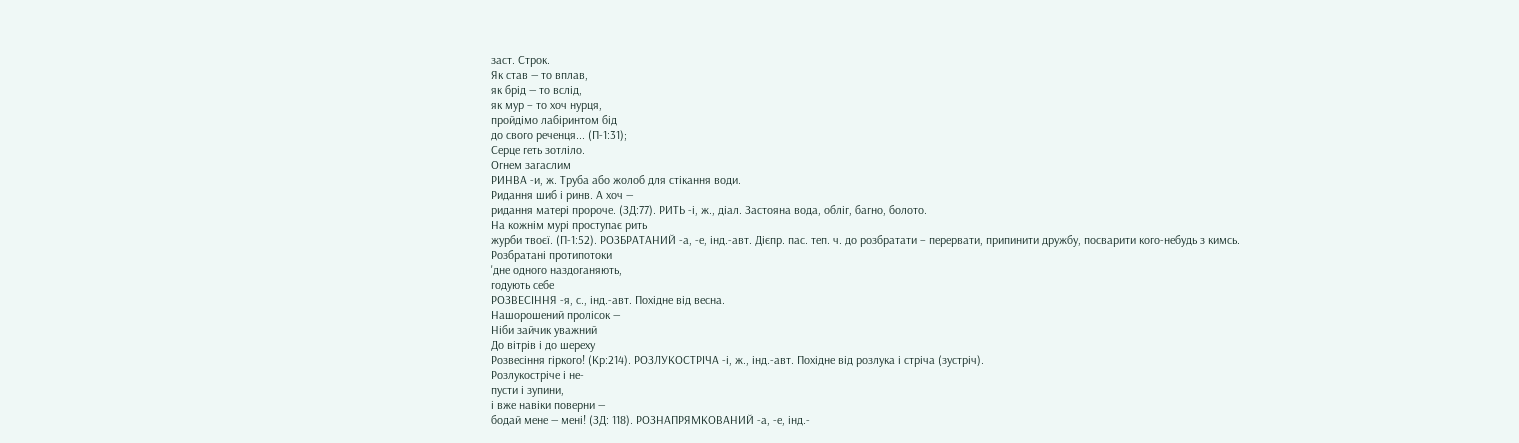заст. Строк.
Як став — то вплав,
як брід — то вслід,
як мур – то хоч нурця,
пройдімо лабіринтом бід
до свого реченця... (П-1:31);
Серце геть зотліло.
Огнем загаслим
РИНВА -и, ж. Труба або жолоб для стікання води.
Ридання шиб і ринв. А хоч —
ридання матері пророче. (ЗД:77). РИТЬ -і, ж., діал. Застояна вода, обліг, багно, болото.
На кожнім мурі проступає рить
журби твоєї. (П-1:52). РОЗБРАТАНИЙ -а, -е, інд.-авт. Дієпр. пас. теп. ч. до розбратати – перервати, припинити дружбу, посварити кого-небудь з кимсь.
Розбратані протипотоки
'дне одного наздоганяють,
годують себе
РОЗВЕСІННЯ -я, с., інд.-авт. Похідне від весна.
Нашорошений пролісок —
Ніби зайчик уважний
До вітрів і до шереху
Розвесіння гіркого! (Кр:214). РОЗЛУКОСТРІЧА -і, ж., інд.-авт. Похідне від розлука і стріча (зустріч).
Розлукостріче і не-
пусти і зупини,
і вже навіки поверни —
бодай мене — мені! (ЗД: 118). РОЗНАПРЯМКОВАНИЙ -а, -е, інд.-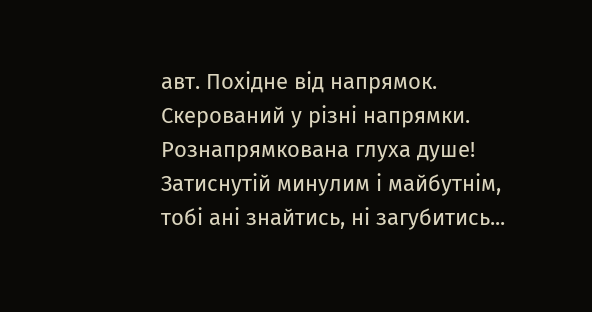авт. Похідне від напрямок. Скерований у різні напрямки.
Рознапрямкована глуха душе!
Затиснутій минулим і майбутнім,
тобі ані знайтись, ні загубитись...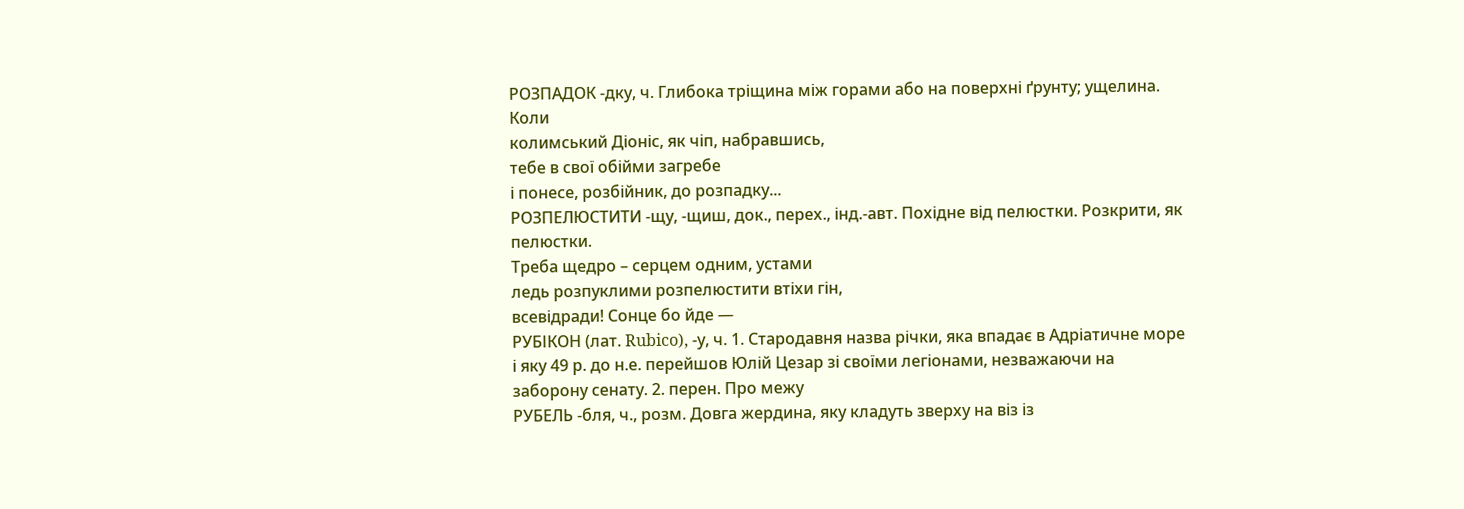РОЗПАДОК -дку, ч. Глибока тріщина між горами або на поверхні ґрунту; ущелина.
Коли
колимський Діоніс, як чіп, набравшись,
тебе в свої обійми загребе
і понесе, розбійник, до розпадку...
РОЗПЕЛЮСТИТИ -щу, -щиш, док., перех., інд.-авт. Похідне від пелюстки. Розкрити, як пелюстки.
Треба щедро – серцем одним, устами
ледь розпуклими розпелюстити втіхи гін,
всевідради! Сонце бо йде —
РУБІКОН (лат. Rubico), -у, ч. 1. Стародавня назва річки, яка впадає в Адріатичне море і яку 49 р. до н.е. перейшов Юлій Цезар зі своїми легіонами, незважаючи на заборону сенату. 2. перен. Про межу
РУБЕЛЬ -бля, ч., розм. Довга жердина, яку кладуть зверху на віз із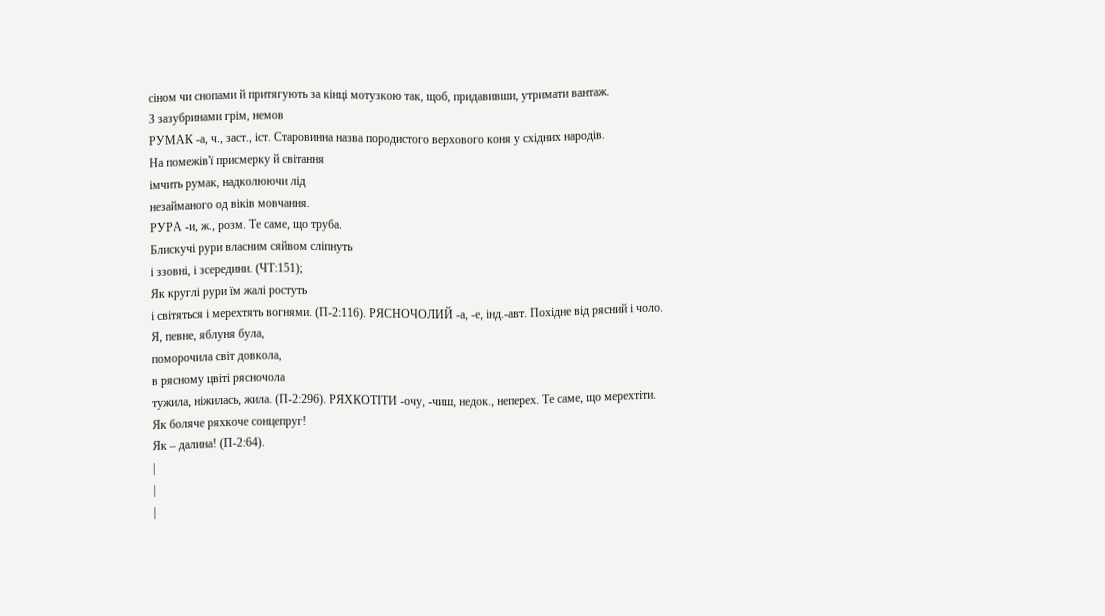сіном чи снопами й притягують за кінці мотузкою так, щоб, придавивши, утримати вантаж.
З зазубринами грім, немов
РУМАК -а, ч., заст., іст. Старовинна назва породистого верхового коня у східних народів.
На помежів'ї присмерку й світання
імчить румак, надколюючи лід
незайманого од віків мовчання.
РУРА -и, ж., розм. Те саме, що труба.
Блискучі рури власним сяйвом сліпнуть
і ззовні, і зсередини. (ЧТ:151);
Як круглі рури їм жалі ростуть
і світяться і мерехтять вогнями. (П-2:116). РЯСНОЧОЛИЙ -а, -е, інд.-авт. Похідне від рясний і чоло.
Я, певне, яблуня була,
поморочила світ довкола,
в рясному цвіті рясночола
тужила, ніжилась, жила. (П-2:296). РЯХКОТІТИ -очу, -чиш, недок., неперех. Те саме, що мерехтіти.
Як боляче ряхкоче сонцепруг!
Як – далина! (П-2:64).
|
|
|